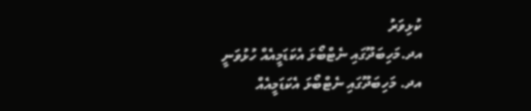ކުޅިވަރު
އދ.މަހިބަދޫގައި ނެޓްބޯޅަ އެކަޑަމީއެއް ހުޅުވަނީ
އދ. މަހިބަދޫގައި ނެޓްބޯޅަ އެކަޑަމީއެއް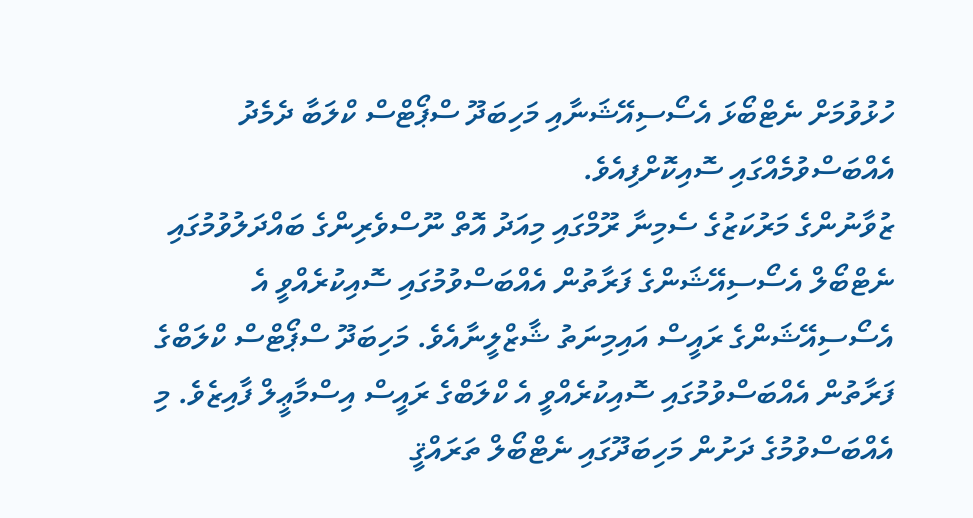ހުޅުވުމަށް ނެޓްބޯޅަ އެސޯސިއޭޝަނާއި މަހިބަދޫ ސްޕޯޓްސް ކްލަބާ ދެމެދު އެއްބަސްވުމެއްގައި ސޮއިކޮށްފިއެވެ.
ޒުވާނުންގެ މަރުކަޒުގެ ސެމިނާ ރޫމްގައި މިއަދު އޮތް ނޫސްވެރިންގެ ބައްދަލުވުމުގައި ނެޓްބޯލް އެސޯސިއޭޝަންގެ ފަރާތުން އެއްބަސްވުމުގައި ސޮއިކުރެއްވީ އެ އެސޯސިއޭޝަންގެ ރައީސް އައިމިނަތު ޝާޒްލީނާއެވެ. މަހިބަދޫ ސްޕޯޓްސް ކްލަބްގެ ފަރާތުން އެއްބަސްވުމުގައި ސޮއިކުރެއްވީ އެ ކްލަބްގެ ރައީސް އިސްމާޢީލް ފާއިޒެވެ. މި އެއްބަސްވުމުގެ ދަށުން މަހިބަދޫގައި ނެޓްބޯލް ތަރައްޤީ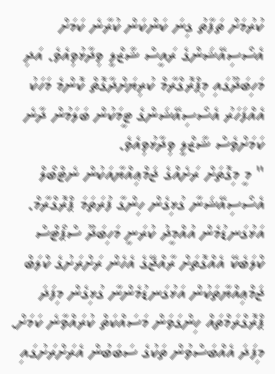ކުރުމަށް ތަފާތު ގިނަ ކަންކަން ކުރާނެ ކަމަށް އެސޯސިއޭޝަންގެ ރައީސް ޝާޒްލީ ވިދާޅުވިއެވެ. އަދި މަހިބަދޫގައި މިޕްރޮގްރާމް ކުރިޔަށްދާގޮތް ކޮންމެ މަހަކު އެއްފަހަރު އެސޯސިއޭޝަންގެ ޓީމަކުން ބަލަމުން ދާނެ ކަމަށްވެސް ޝާޒްލީ ވިދާޅުވިއެވެ.
" މީ މިގޮތަށް ރަށެއްގެ ޖަމްޢިއްޔާއަކުން ނެޓްބޯލް އެސޯސިއޭޝަނާ ގުޅިގެން ހިންގާ ފުރަތަމަ ޕްރޮގްރާމް. އަޅުގަނޑުމެން އުއްމީދު ކުރަނީ މަހިބަދޫ ސްޕޯޓްސް ކްލަބެކޭ އެއްގޮތަށް ރާއްޖޭގެ އެހެން ރަށްރަށުގެ ކްލަބް ޖަމްޢިއްޔާތަކުން އަޅުގަނޑުމެންނާ ގުޅިގެން މިފަދަ ޕްރޮގްރަމްތައް ހިންގަވަން މަސައްކަތް ކުރައްވާނެ ކަމަށް. މިފަދަ އެއްބަސްވުން ތަކުގެ ސަބަބުން އެރަށްރަށުގައި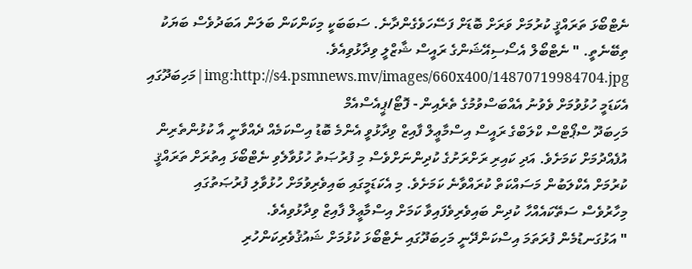ނެޓްބޯޅަ ތަރައްޤީ ކުރުމަށް ވަރަށް ބޮޑަށް ފަސޭހަވެގެންދާނެ. ސަބަބަކީ މިކަންކަން ބަލަން އަބަދުވެސް ބަޔަކު ތިބޭނެތީ. " ނެޓްބޯލް އެސޯސިއޭޝަންގެ ރައީސް ޝާޒްލީ ވިދާޅުވިއެވެ. img:http://s4.psmnews.mv/images/660x400/14870719984704.jpg|މަހިބަދޫގައި އެކަޑަމީ ހުޅުވުމަށް ވެވުނު އެއްބަސްވުމުގެ ތެރެއިން - ފޮޓޯ/ޕީއެސްއެމް
މަހިބަދޫ ސްޕޯޓްސް ކްލަބްގެ ރައީސް އިސްމާޢީލް ފާއިޒް ވިދާޅުވީ އެންމެ ބޮޑު އިސްކަމެއް ދެއްވާނީ އާ ކުޅުންތެރިން އުފެއްދުމަށް ކަމަށެވެ. އަދި ކައިރި ރަށްރަށުގެ ކުދިންނަށްވެސް މި ފުރުޞަތު ހުޅުވާލެވި ނެޓްބޯޅަ އިތުރަށް ތަރައްޤީ ކުރުމަށް އެކްލަބުން މަސައްކަތް ކުރައްވާނެ ކަމަށެވެ. މި އެކަޑަމީގައި ބައިވެރިވުމަށް ހުޅުވާލި ފުރުޞަތުގައި މިހާރުވެސް ސަތޭކައެއްހާ ކުދިން ބައިވެރިވެފައިވާ ކަމަށް އިސްމާޢީލް ފާއިޒް ވިދާޅުވިއެވެ.
" އަޅުގަނޑުމެން ފުރަތަމަ އިސްކަންދޭނީ މަހިބަދޫގައި ނެޓްބޯޅަ ކުޅުމަށް ޝައުޤުވެރިކަންހުރި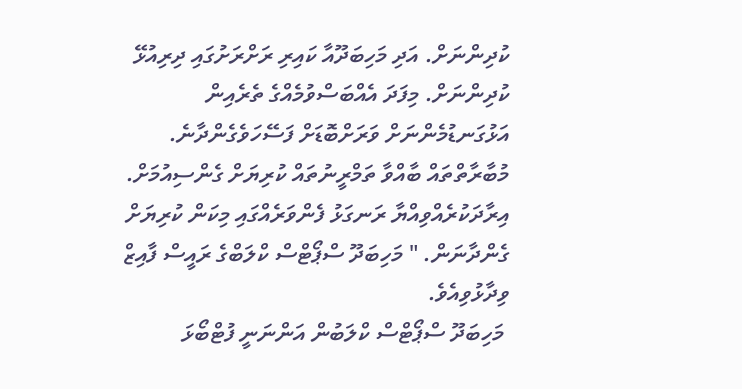ކުދިންނަށް. އަދި މަހިބަދޫއާ ކައިރި ރަށްރަށުގައި ދިރިއުޅޭ ކުދިންނަށް. މިފަދަ އެއްބަސްވުމެއްގެ ތެރެއިން އަޅުގަނޑުމެންނަށް ވަރަށްބޮޑަށް ފަސޭހަވެގެންދާނެ. މުބާރާތްތައް ބާއްވާ ތަމްރީނުތައް ކުރިޔަށް ގެންސިއުމަށް. އިރާދަކުރެއްވިއްޔާ ރަނގަޅު ފެންވަރެއްގައި މިކަން ކުރިޔަށް ގެންދާނަން. " މަހިބަދޫ ސްޕޯޓްސް ކްލަބްގެ ރައީސް ފާއިޒް ވިދާޅުވިއެވެ.
 މަހިބަދޫ ސްޕޯޓްސް ކްލަބުން އަންނަނީ ފުޓްބޯޅަ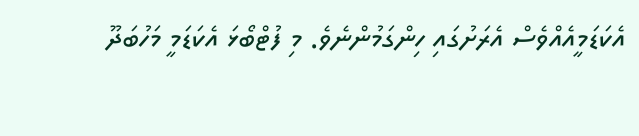އެކަޑަމީއެއްވެސް އެރަށުގައި ހިންގަމުންނެވެ. މި ފުޓްބޯޅަ އެކަޑަމީ މަހުބަދޫ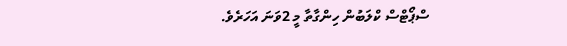ސްޕޯޓްސް ކްލަބުން ހިންގާތާ މީ 2ވަނަ އަހަރެވެ.